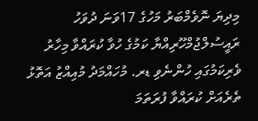މިދިޔަ ނޮވެމްބަރު މަހުގެ 17ވަނަ ދުވަހު ރައީސުލްޖުމްހޫރިއްޔާ ކަމުގެ ހުވާ ކުރައްވާ މިހާރު ވެރިކަމުގައި ހުންނެވި ޑރ. މުހައްމަދު މުއިއްޒު އަތޮޅު ތެރެއަށް ކުރައްވާ ފުރަތަމަ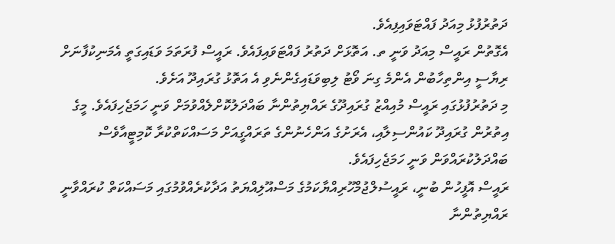ދަތުރުފުޅު މިއަދު ފައްޓަވައިފިއެވެ.
އެގޮތުން ރައީސް މިއަދު ވަނީ ތ. އަތޮޅަށް ދަތުރު ފައްޓަވައިފައެވެ. ރައީސް ފުރަތަމަ ވަޑައިގަތީ އެމަނިކުފާނަށް ރިޔާސީ އިންތިހާބުން އެންމެ ގިނަ ވޯޓު ލިބިވަޑައިގެންނެވި އެ އަތޮޅު ގުރައިދޫ އަށެވެ.
މި ދަތުރުފުޅުގައި ރައީސް މުއިއްޒު ގުރައިދޫގެ ރައްޔިތުންނާ ބައްދަލުކޮށްލެއްވުމަށް ވަނީ ހަމަޖެހިފައެވެ. މީގެ އިތުރުން ގުރައިދޫ ކައުންސިލާއި، އެރަށުގެ އަންހެނުންގެ ތަރައްގީއަށް މަސައްކަތްކުރާ ކޮމިޓީއާވެސް ބައްދަލުކުރައްވަން ވަނީ ހަމަޖެހިފައެވެ.
ރައީސް އޮފީހުން ބުނީ، ރައީސުލްޖުމްހޫރިއްޔާކަމުގެ މަސްއޫލިއްޔަތު އަދާކުރެއްވުމުގައި މަސައްކަތް ކުރައްވާނީ ރައްޔިތުންނާ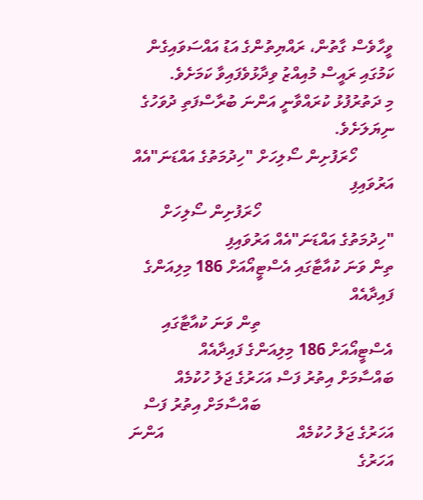ވީހާވެސް ގާތުން، ރައްޔިތުންގެ އަޑު އައްސަވައިގެން ކަމުގައި ރައީސް މުއިއްޒު ވިދާޅުވެފައިވާ ކަމަށެވެ.
މި ދަތުރުފުޅު ކުރައްވާނީ އަންނަ ބުރާސްފަތި ދުވަހުގެ ނިޔަލަށެވެ.
         ހޯރަފުށިން ސޯލިހަށް "ހިދުމަތުގެ އައްޑަނަ"އެއް އަރުވައިފި
                                ހޯރަފުށިން ސޯލިހަށް "ހިދުމަތުގެ އައްޑަނަ"އެއް އަރުވައިފި                                 ތިން ވަނަ ކުއާޓާގައި އެސްޓީއޯއަށް 186 މިލިއަންގެ ފައިދާއެއް
                                ތިން ވަނަ ކުއާޓާގައި އެސްޓީއޯއަށް 186 މިލިއަންގެ ފައިދާއެއް                              ބައްސާމަށް އިތުރު ފަސް އަހަރުގެ ޖަލު ހުކުމެއް
                                ބައްސާމަށް އިތުރު ފަސް އަހަރުގެ ޖަލު ހުކުމެއް                                އަންނަ އަހަރުގެ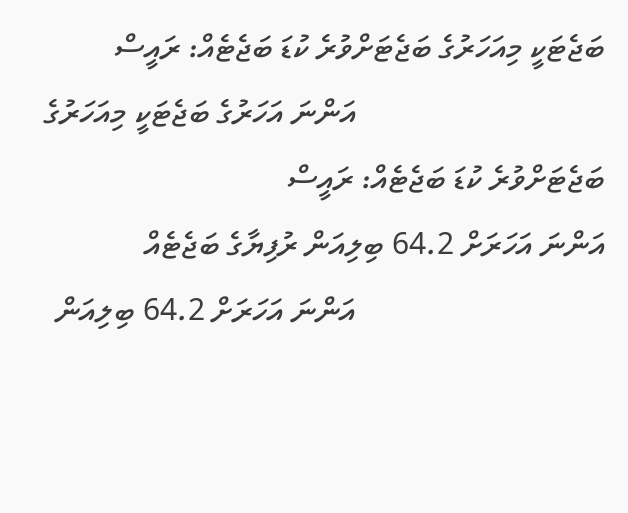ބަޖެޓަކީ މިއަހަރުގެ ބަޖެޓަށްވުރެ ކުޑަ ބަޖެޓެއް: ރައީސް
                                އަންނަ އަހަރުގެ ބަޖެޓަކީ މިއަހަރުގެ ބަޖެޓަށްވުރެ ކުޑަ ބަޖެޓެއް: ރައީސް                               އަންނަ އަހަރަށް 64.2 ބިލިއަން ރުފިޔާގެ ބަޖެޓެއް
                                އަންނަ އަހަރަށް 64.2 ބިލިއަން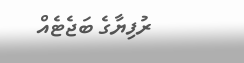ރުފިޔާގެ ބަޖެޓެއް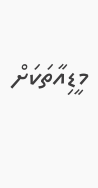މީޑިއާތަކަށް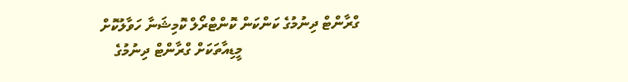ގްރާންޓް ދިނުމުގެ ކަންކަން ކޮންޓްރޯލް ކޮމިޝަނާ ހަވާލުކޮށް
                                މީޑިއާތަކަށް ގްރާންޓް ދިނުމުގެ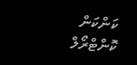ކަންކަން ކޮންޓްރޯލް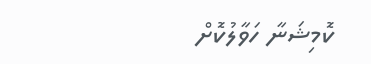ކޮމިޝަނާ ހަވާލުކޮށް